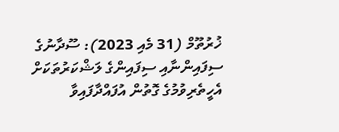ޚުރުތޫމް (31 މެއި 2023): ސޫދާނުގެ ސިފައިންނާއި ސިފައިންގެ ލަޝްކަރުތަކަށް އެހީތެރިވުމުގެ ގޮތުން އުފައްދާފައިވާ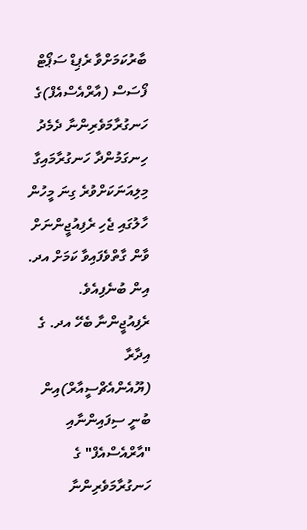ބާރުކަމަށްވާ ރެޕިޑް ސަޕޯޓް ފޯސަސް (އާރްއެސްއެފް)ގެ ހަނގުރާމަވެރިންނާ ދެމެދު ހިނގަމުންދާ ހަނގުރާމައިގާ މިލިއަނަކަށްވުރެ ގިނަ މީހުން ހާލުގައި ޖެހި ރެފިއުޖީންނަށް ވާން ގާތްވެފައިވާ ކަމަށް އދ. އިން ބުނެފިއެވެ.
ރެފިއުޖީންނާ ބެހޭ އދ. ގެ އިދާރާ (ޔޫއެންއެޗްސީއާރް)އިން ބުނީ ސިފައިންނާއި "އާރްއެސްއެފް" ގެ ހަނގުރާމަވެރިންނާ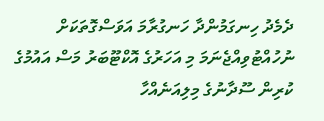ދެމެދު ހިނގަމުންދާ ހަނގުރާމަ އަވަސްގޮތަކަށް ނުހުއްޓުވިއްޖެނަމަ މި އަހަރުގެ އޮކްޓޫބަރު މަސް އައުމުގެ ކުރިން ސޫދާނުގެ މިލިއަނެއްހާ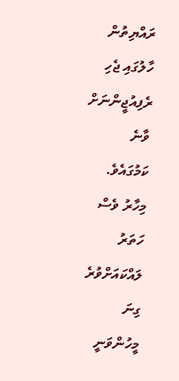ރައްޔިތުން ހާލުގައި ޖެހި ރެފިއުޖީންނަށް ވާނެ ކަމުގައެވެ.
މިހާރު ވެސް ހަތަރު ލައްކައަށްވުރެ ގިނަ މީހުންވަނީ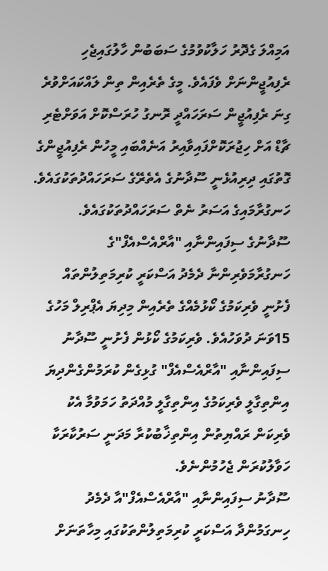އަމިއްލަ ގެދޮރު ހަލާކުވުމުގެ ސަބަބުން ހާލުގައިޖެހި ރެފިއުޖީންނަށް ވެފައެވެ. މީގެ ތެރެއިން ތިން ލައްކައަށްވުރެ ގިނަ ރެފިއުޖީން ސަރަހައްދީ ރޮނގު ހުރަސްކޮށް އަވަށްޓެރި ޗާޑް އަށް ހިޖުރަކޮށްފައިވާއިރު އަނެއްބައި މީހުން ރެފިއުޖީންގެ ގޮތުގައި ދިރިއުޅެނީ ސޫދާނުގެ އެތެރޭގެ ސަރަހައްދުތަކުގައެވެ. ހަނގުރާމައިގެ އަސަރު ނެތް ސަރަހައްދުތަކުގައެވެ.
ސޫދާނުގެ ސިފައިންނާއި "އާރްއެސްއެފް"ގެ ހަނގުރާމަވެރިންނާ ދެމެދު އަސްކަރީ ކުރިމަތިލުންތައް ފެށުނީ ވެރިކަމުގެ ކޯޅުމެއްގެ ތެރެއިން މިދިޔަ އެޕްރިލް މަހުގެ 15ވަނަ ދުވަހުއެވެ. ވެރިކަމުގެ ކޯޅުން ފެށުނީ ސޫދާނު ސިފައިންނާއި "އާރްއެސްއެފް" ގުޅިގެން ކުރަމުންގެންދިޔަ އިންތިގާލީ ވެރިކަމުގެ އިންތިގާލީ މުއްދަތު ހަމަވުމާ އެކު ވެރިކަން ރައްޔިތުން އިންތިޚާބުކުރާ މަދަނީ ސަރުކާރަކާ ހަވާލުކުރަން ޖެހުމުންނެވެ.
ސޫދާނު ސިފައިންނާއި "އާރްއެސްއެފް"އާ ދެމެދު ހިނގަމުންދާ އަސްކަރީ ކުރިމަތިލުންތަކުގައި މިހާތަނަށް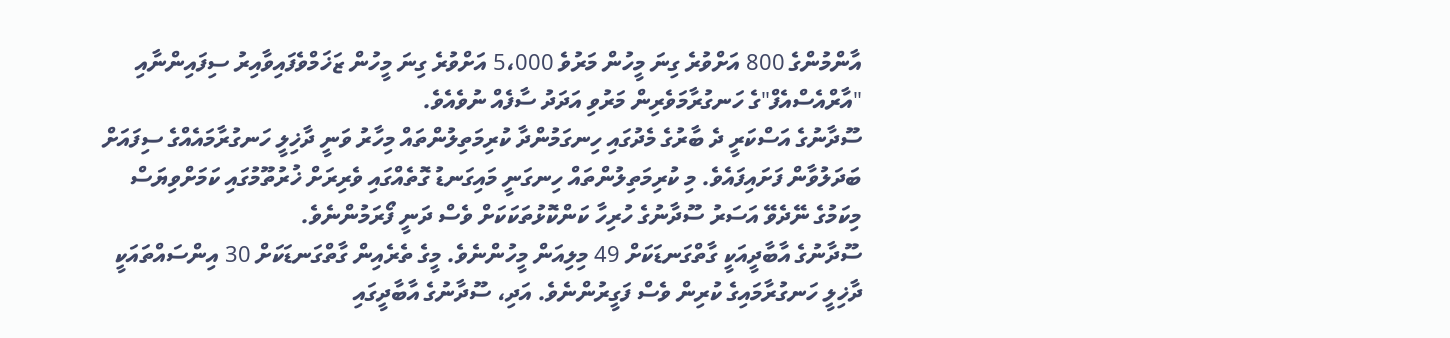އާންމުންގެ 800 އަށްވުރެ ގިނަ މީހުން މަރުވެ 5،000 އަށްވުރެ ގިނަ މީހުން ޒަޚަމްވެފައިވާއިރު ސިފައިންނާއި "އާރްއެސްއެފް"ގެ ހަނގުރާމަވެރިން މަރުވި އަދަދު ސާފެއް ނުވެއެވެ.
ސޫދާނުގެ އަސްކަރީ ދެ ބާރުގެ މެދުގައި ހިނގަމުންދާ ކުރިމަތިލުންތައް މިހާރު ވަނީ ދާޚިލީ ހަނގުރާމައެއްގެ ސިފައަށް ބަދަލުވާން ފަށައިފައެވެ. މި ކުރިމަތިލުންތައް ހިނގަނީ މައިގަނޑު ގޮތެއްގައި ވެރިރަށް ޚުރުތޫމުގައި ކަމަށްވިޔަސް މިކަމުގެ ނޭދެވޭ އަސަރު ސޫދާނުގެ ހުރިހާ ކަންކޮޅުތަކަކަށް ވެސް ދަނީ ފޯރަމުންނެވެ.
ސޫދާނުގެ އާބާދީއަކީ ގާތްގަނޑަކަށް 49 މިލިއަން މީހުންނެވެ. މީގެ ތެރެއިން ގާތްގަނޑަކަށް 30 އިންސައްތައަކީ ދާޚިލީ ހަނގުރާމައިގެ ކުރިން ވެސް ފަގީރުންނެވެ. އަދި، ސޫދާނުގެ އާބާދީގައި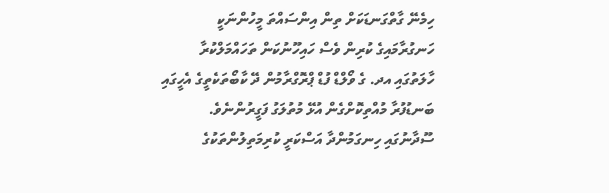ހިމެނޭ ގާތްގަނޑަކަށް ތިން އިންސައްތަ މީހުންނަކީ ހަނގުރާމައިގެ ކުރިން ވެސް ހައިހޫނުކަން ތަހައްމަލްކުރާ ހާލަތުގައި އދ. ގެ ވޯލްޑް ފުޑް ޕްރޮގްރާމުން ދޭ ކާބޯތަކެތީގެ އެހީގައި ބަނޑުފުރާ މުއްތިކޮށްގެން އުޅޭ މުތުލަގު ފަގީރުންނެވެ.
ސޫދާނުގައި ހިނގަމުންދާ އަސްކަރީ ކުރިމަތިލުންތަކުގެ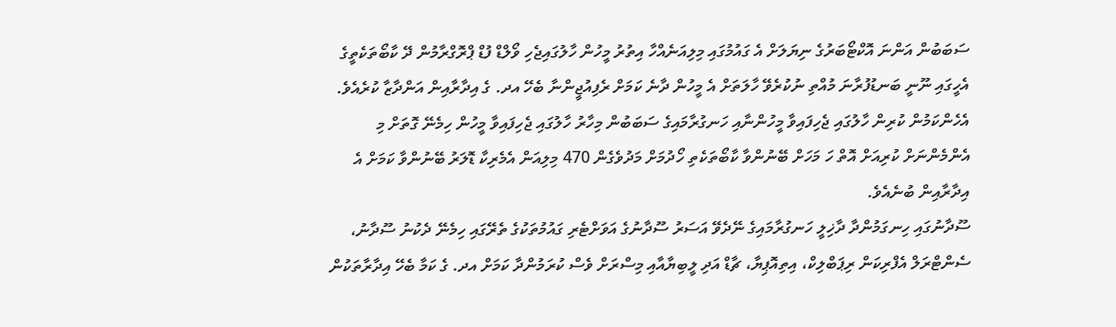ސަބަބުން އަންނަ އޮކްޓޯބަރުގެ ނިޔަލަށް އެ ގައުމުގައި މިލިއަނެއްހާ އިތުރު މީހުން ހާލުގައިޖެހި ވޯލްޑް ފުޑް ޕްރޮގްރާމުން ދޭ ކާބޯތަކެތީގެ އެހީގައި ނޫނީ ބަނޑުފުރާނަ މުއްތި ނުކުރެވޭ ހާލަތަށް އެ މީހުން ދާނެ ކަމަށް ރެފިއުޖީންނާ ބެހޭ އދ. ގެ އިދާރާއިން އަންދާޒާ ކުރެއެވެ.
އެހެންކަމުން ކުރިން ހާލުގައި ޖެހިފައިވާ މީހުންނާއި ހަނގުރާމައިގެ ސަބަބުން މިހާރު ހާލުގައި ޖެހިފައިވާ މީހުން ހިމެނޭ ގޮތަށް މި އެންމެންނަށް ކުރިއަށް އޮތް ހަ މަހަށް ބޭނުންވާ ކާބޯތަކެތި ހޯދުމަށް މަދުވެގެން 470 މިލިއަން އެމެރިކާ ޑޮލަރު ބޭނުންވާ ކަމަށް އެ އިދާރާއިން ބުނެއެވެ.
ސޫދާނުގައި ހިނގަމުންދާ ދާޚިލީ ހަނގުރާމައިގެ ނޭދެވޭ އަސަރު ސޫދާނުގެ އަވަށްޓެރި ގައުމުތަކުގެ ތެރޭގައި ހިމެނޭ ދެކުނު ސޫދާނު، ސެންޓްރަލް އެފްރިކަން ރިޕަބްލިކް، އިތިއޮޕިޔާ، ޗާޑް އަދި ލީބިޔާއާއި މިސްރަށް ވެސް ކުރަމުންދާ ކަމަށް އދ. ގެ ކަމާ ބެހޭ އިދާރާތަކުން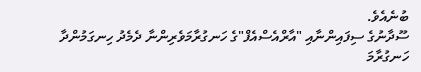ބުނެއެވެ.
ސޫދާނުގެ ސިފައިންނާއި "އާރްއެސްއެފް"ގެ ހަނގުރާމަވެރިންނާ ދެމެދު ހިނގަމުންދާ ހަނގުރާމަ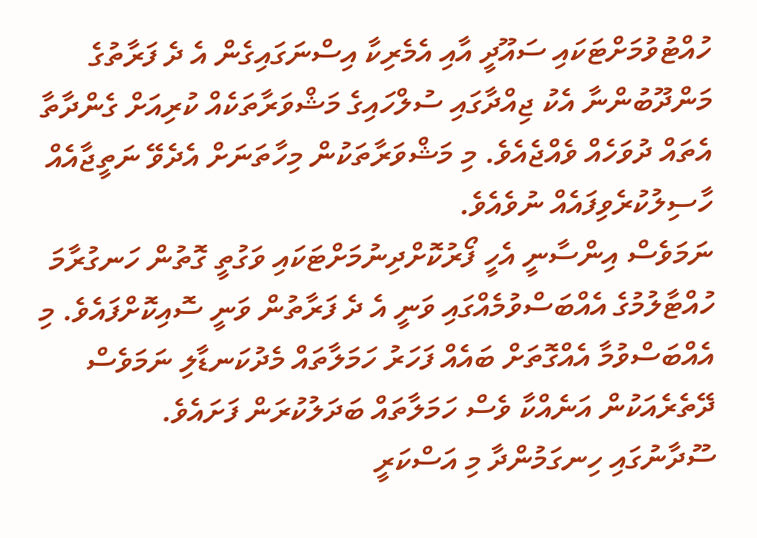ހުއްޓުވުމަށްޓަކައި ސައޫދީ އާއި އެމެރިކާ އިސްނަގައިގެން އެ ދެ ފަރާތުގެ މަންދޫބުންނާ އެކު ޖިއްދާގައި ސުލްހައިގެ މަޝްވަރާތަކެއް ކުރިއަށް ގެންދާތާ އެތައް ދުވަހެއް ވެއްޖެއެވެ. މި މަޝްވަރާތަކުން މިހާތަނަށް އެދެވޭ ނަތީޖާއެއް ހާސިލުކުރެވިފައެއް ނުވެއެވެ.
ނަމަވެސް އިންސާނީ އެހީ ފޯރުކޮށްދިނުމަށްޓަކައި ވަގުތީ ގޮތުން ހަނގުރާމަ ހުއްޓާލުމުގެ އެއްބަސްވުމެއްގައި ވަނީ އެ ދެ ފަރާތުން ވަނީ ސޮއިކޮށްފައެވެ. މި އެއްބަސްވުމާ އެއްގޮތަށް ބައެއް ފަހަރު ހަމަލާތައް މެދުކަނޑާލި ނަމަވެސް ދޭތެރެއަކުން އަނެއްކާ ވެސް ހަމަލާތައް ބަދަލުކުރަން ފަށައެވެ.
ސޫދާނުގައި ހިނގަމުންދާ މި އަސްކަރީ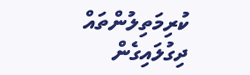ކުރިމަތިލުންތައް ދިގުލައިގެން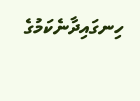ހިނގައިދާނެކަމުގެ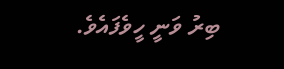ބިރު ވަނީ ހީވެފައެވެ.